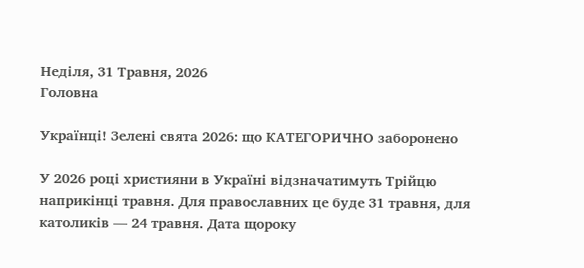Неділя, 31 Травня, 2026
Головна

Українці! Зелені свята 2026: що КАТЕГОРИЧНО заборонено

У 2026 році християни в Україні відзначатимуть Трійцю наприкінці травня. Для православних це буде 31 травня, для католиків — 24 травня. Дата щороку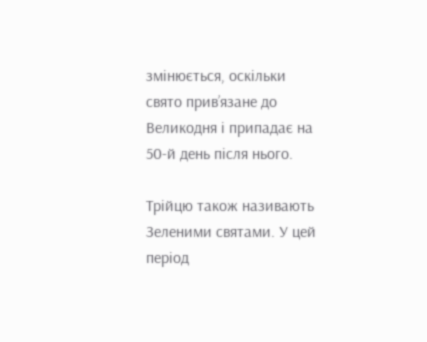змінюється, оскільки свято прив’язане до Великодня і припадає на 50-й день після нього.

Трійцю також називають Зеленими святами. У цей період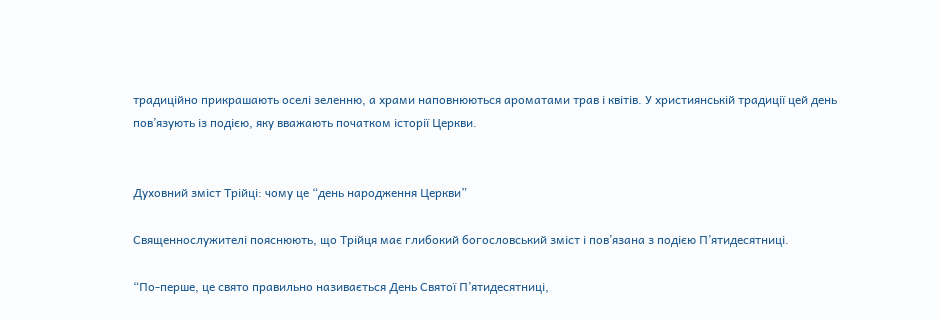традиційно прикрашають оселі зеленню, а храми наповнюються ароматами трав і квітів. У християнській традиції цей день пов’язують із подією, яку вважають початком історії Церкви.


Духовний зміст Трійці: чому це “день народження Церкви”

Священнослужителі пояснюють, що Трійця має глибокий богословський зміст і пов’язана з подією П’ятидесятниці.

“По-перше, це свято правильно називається День Святої П’ятидесятниці,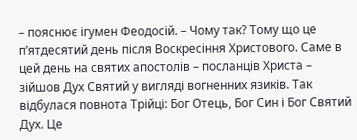– пояснює ігумен Феодосій. – Чому так? Тому що це п’ятдесятий день після Воскресіння Христового. Саме в цей день на святих апостолів – посланців Христа – зійшов Дух Святий у вигляді вогненних язиків. Так відбулася повнота Трійці: Бог Отець, Бог Син і Бог Святий Дух. Це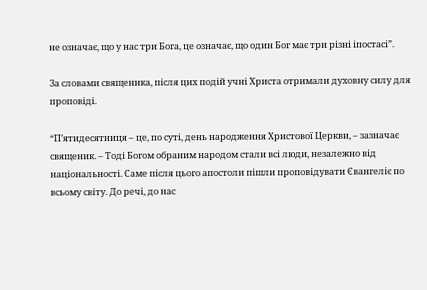не означає, що у нас три Бога, це означає, що один Бог має три різні іпостасі”.

За словами священика, після цих подій учні Христа отримали духовну силу для проповіді.

“П’ятидесятниця – це, по суті, день народження Христової Церкви, – зазначає священик. – Тоді Богом обраним народом стали всі люди, незалежно від національності. Саме після цього апостоли пішли проповідувати Євангеліє по всьому світу. До речі, до нас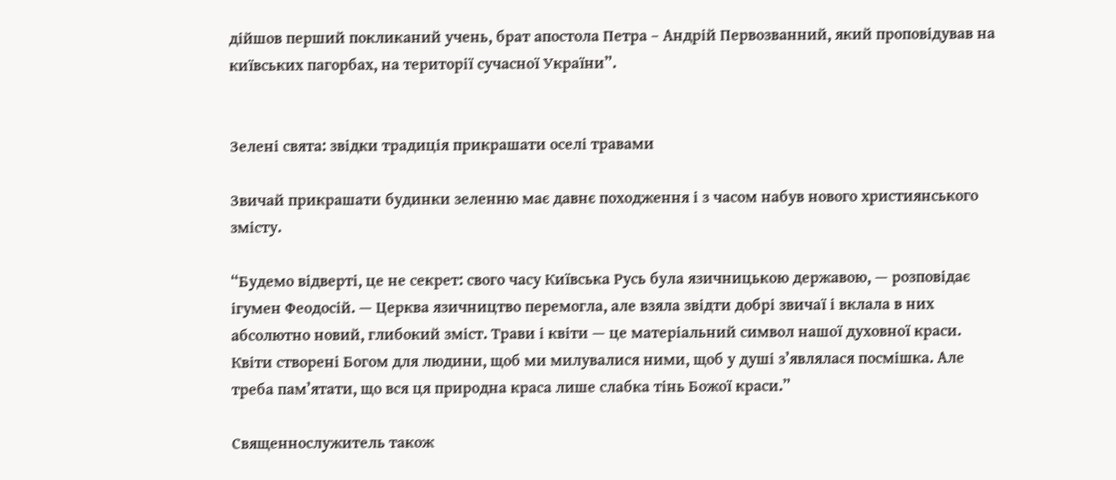дійшов перший покликаний учень, брат апостола Петра – Андрій Первозванний, який проповідував на київських пагорбах, на території сучасної України”.


Зелені свята: звідки традиція прикрашати оселі травами

Звичай прикрашати будинки зеленню має давнє походження і з часом набув нового християнського змісту.

“Будемо відверті, це не секрет: свого часу Київська Русь була язичницькою державою, — розповідає ігумен Феодосій. — Церква язичництво перемогла, але взяла звідти добрі звичаї і вклала в них абсолютно новий, глибокий зміст. Трави і квіти — це матеріальний символ нашої духовної краси. Квіти створені Богом для людини, щоб ми милувалися ними, щоб у душі з’являлася посмішка. Але треба пам’ятати, що вся ця природна краса лише слабка тінь Божої краси.”

Священнослужитель також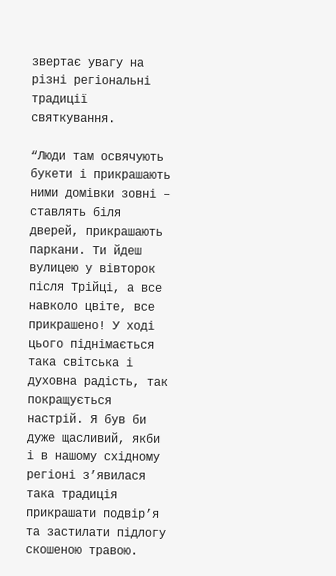звертає увагу на різні регіональні традиції святкування.

“Люди там освячують букети і прикрашають ними домівки зовні – ставлять біля дверей, прикрашають паркани. Ти йдеш вулицею у вівторок після Трійці, а все навколо цвіте, все прикрашено! У ході цього піднімається така світська і духовна радість, так покращується настрій. Я був би дуже щасливий, якби і в нашому східному регіоні з’явилася така традиція прикрашати подвір’я та застилати підлогу скошеною травою.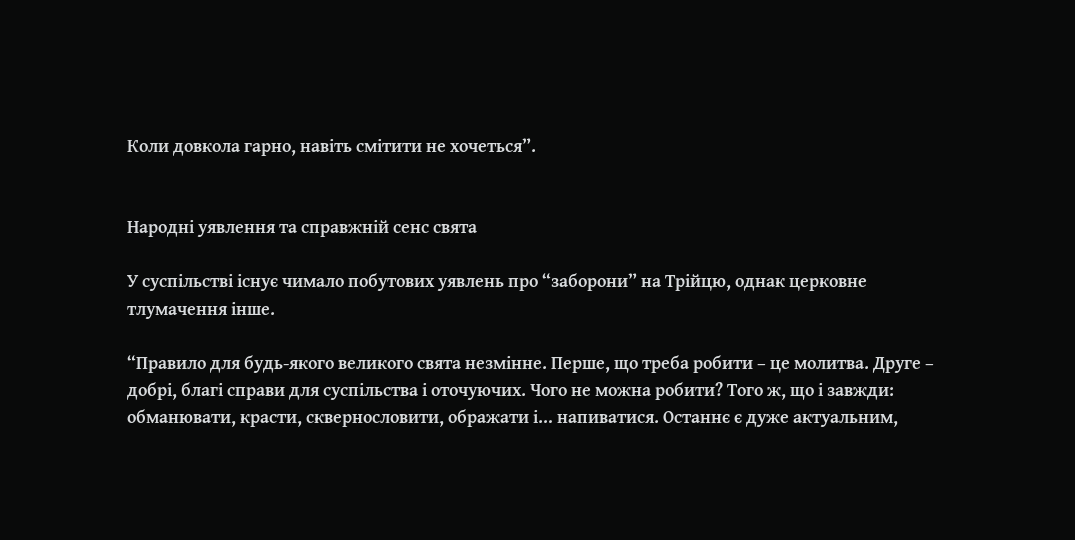Коли довкола гарно, навіть смітити не хочеться”.


Народні уявлення та справжній сенс свята

У суспільстві існує чимало побутових уявлень про “заборони” на Трійцю, однак церковне тлумачення інше.

“Правило для будь-якого великого свята незмінне. Перше, що треба робити – це молитва. Друге – добрі, благі справи для суспільства і оточуючих. Чого не можна робити? Того ж, що і завжди: обманювати, красти, сквернословити, ображати і… напиватися. Останнє є дуже актуальним,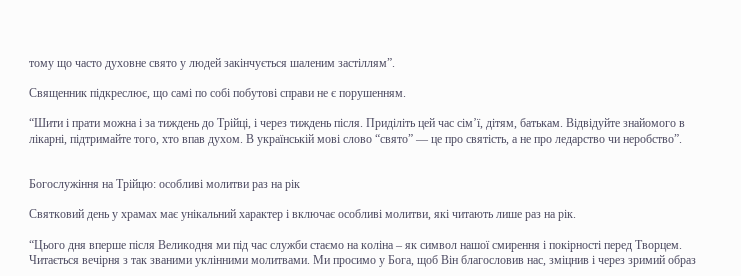тому що часто духовне свято у людей закінчується шаленим застіллям”.

Священник підкреслює, що самі по собі побутові справи не є порушенням.

“Шити і прати можна і за тиждень до Трійці, і через тиждень після. Приділіть цей час сім’ї, дітям, батькам. Відвідуйте знайомого в лікарні, підтримайте того, хто впав духом. В українській мові слово “свято” — це про святість, а не про ледарство чи неробство”.


Богослужіння на Трійцю: особливі молитви раз на рік

Святковий день у храмах має унікальний характер і включає особливі молитви, які читають лише раз на рік.

“Цього дня вперше після Великодня ми під час служби стаємо на коліна – як символ нашої смирення і покірності перед Творцем. Читається вечірня з так званими уклінними молитвами. Ми просимо у Бога, щоб Він благословив нас, зміцнив і через зримий образ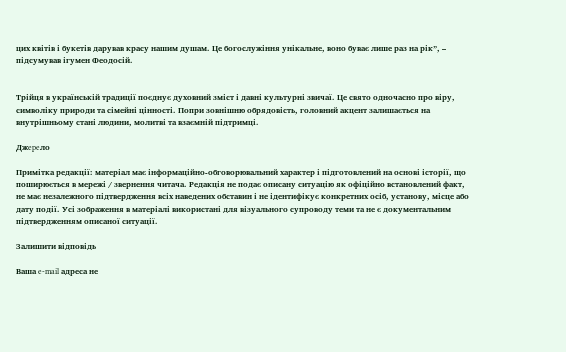цих квітів і букетів дарував красу нашим душам. Це богослужіння унікальне, воно буває лише раз на рік”, – підсумував ігумен Феодосій.


Трійця в українській традиції поєднує духовний зміст і давні культурні звичаї. Це свято одночасно про віру, символіку природи та сімейні цінності. Попри зовнішню обрядовість, головний акцент залишається на внутрішньому стані людини, молитві та взаємній підтримці.

Джepeлo

Примітка редакції: матеріал має інформаційно-обговорювальний характер і підготовлений на основі історії, що поширюється в мережі / звернення читача. Редакція не подає описану ситуацію як офіційно встановлений факт, не має незалежного підтвердження всіх наведених обставин і не ідентифікує конкретних осіб, установу, місце або дату події. Усі зображення в матеріалі використані для візуального супроводу теми та не є документальним підтвердженням описаної ситуації.

Залишити відповідь

Ваша e-mail адреса не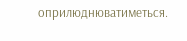оприлюднюватиметься.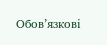Обов’язкові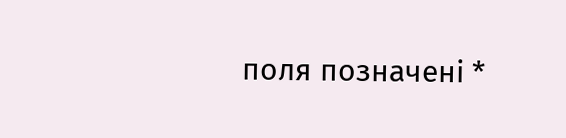поля позначені *